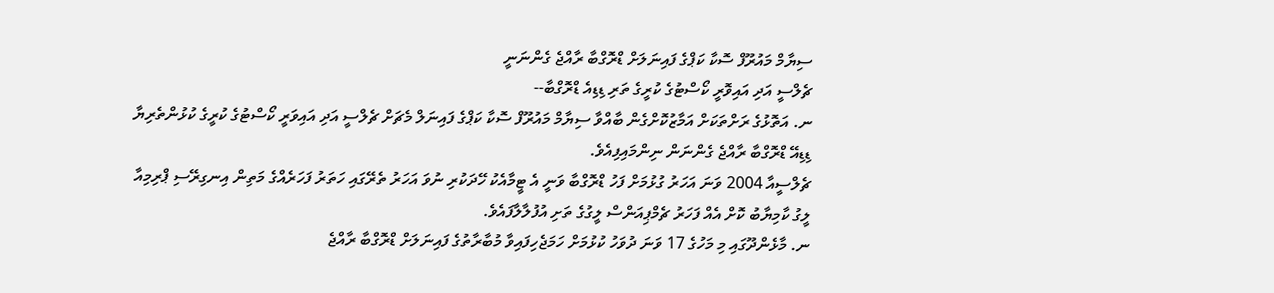ސިޔާމް މައުރޫފް ސޮކާ ކަޕްގެ ފައިނަލަށް ޑްރޮގްބާ ރާއްޖެ ގެންނަނީ
ޗެލްސީ އަދި އައިވޮރީ ކޯސްޓުގެ ކުރީގެ ތަރި ޑިޑިއެ ޑްރޮގްބާ--
ނ. އަތޮޅުގެ ރަށްތަކަށް އަމާޒުކޮށްގެން ބާއްވާ ސިޔާމް މައުރޫފް ސޮކާ ކަޕްގެ ފައިނަލް މެޗަށް ޗެލްސީ އަދި އައިވަރީ ކޯސްޓުގެ ކުރީގެ ކުޅުންތެރިޔާ ޑިޑިއޭ ޑްރޮގްބާ ރާއްޖެ ގެންނަން ނިންމައިފިއެވެ.
ޗެލްސީއާ 2004 ވަނަ އަހަރު ގުޅުމަށް ފަހު ޑްރޮގްބާ ވަނީ އެ ޓީމާއެކު ހޭދަކުރި ނުވަ އަހަރު ތެރޭގައި ހަތަރު ފަހަރެއްގެ މަތިން އިނގިރޭސި ޕްރިމިއާ ލީގު ކާމިޔާބު ކޮށް އެއް ފަހަރު ޗެމްޕިއަންސް ލީގުގެ ތަށި އުފުލާލާފައެވެ.
ނ. މާޅެންދޫގައި މި މަހުގެ 17 ވަނަ ދުވަހު ކުޅުމަށް ހަމަޖެހިފައިވާ މުބާރާތުގެ ފައިނަލަށް ޑްރޮގްބާ ރާއްޖެ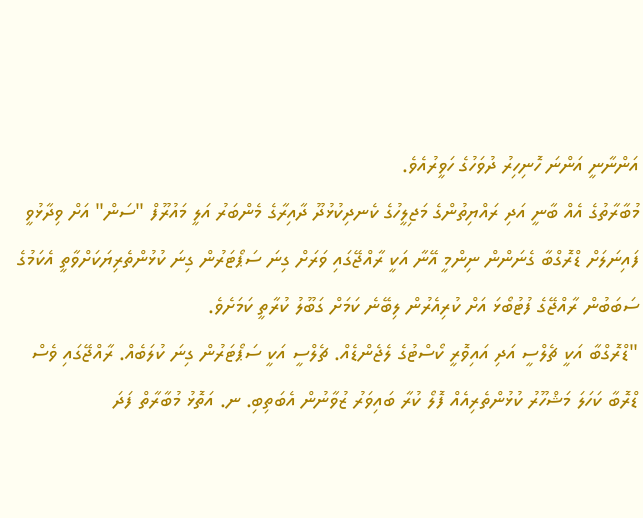އަންނާނީ އަންނަ ހޮނިހިރު ދުވަހުގެ ހަވީރުއެވެ.
މުބާރާތުގެ އެއް ބާނީ އަދި ރައްޔިތުންގެ މަޖިލީހުގެ ކެނދިކުޅުދޫ ދާއިރާގެ މެންބަރު އަލީ މައުރޫފް "ސަން" އަށް ވިދާޅުވީ ފައިނަލަށް ޑްރޮގްބާ ގެނަންން ނިންމީ އޭނާ އަކީ ރާއްޖޭގައި ވަރަށް ގިނަ ސަޕޯޓަރުން ގިނަ ކުޅުންތެރިޔަކަށްވާތީ އެކަމުގެ ސަބަބުން ރާއްޖޭގެ ފުޓުބޯޅަ އަށް ކުރިއެރުން ލިބޭނެ ކަމަށް ގަބޫލު ކުރާތީ ކަމަށެވެ.
"ޑްރޮގްބާ އަކީ ޗެލްސީ އަދި އައިވޮރީ ކޯސްޓުގެ ލެޖެންޑެއް. ޗެލްސީ އަކީ ސަޕޯޓަރުން ގިނަ ކުލަބެއް. ރާއްޖޭގައި ވެސް ޑްރޮބާ ކަހަލަ މަޝްހޫރު ކުޅުންތެރިއެއް ފޮލޯ ކުރާ ބައިވަރު ޒުވާނުން އެބަތިބި. ނ. އަތޮޅު މުބާރާތް ފަދަ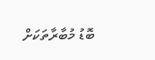ބޮޑު މުބާރާތަކަށް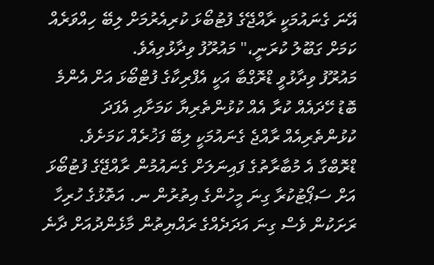އޭނަ ގެނައުމަކީ ރާއްޖޭގެ ފުޓުބޯޅަ ކުރިއެރުމަށް ލިބޭ ހިއްވަރެއް ކަމަށް ގަބޫލު ކުރަނީ،" މައުރޫފު ވިދާޅުވިއެވެ.
މައުރޫފު ވިދާޅުވީ ޑްރޮގްބާ އަކީ އެފްރިކާގެ ފުޓްބޯޅަ އަށް އެންމެ ބޮޑު ހޭދައެއް ކުރާ އެއް ކުޅުންތެރިޔާ ކަމަށާއި އެފަދަ ކުޅުންތެރިއެއް ރާއްޖެ ގެނައުމަކީ ލިބޭ ފަޚުރެއް ކަމަށެވެ.
ޑްރޮބްގާ އެ މުބާރާތުގެ ފައިނަލަށް ގެނައުމުން ރާއްޖޭގެ ފުޓުބޯޅަ އަށް ސަޕޯޓުކުރާ ގިނަ މީހުންގެ އިތުރުން ނ. އަތޮޅުގެ ހުރިހާ ރަށަކުން ވެސް ގިނަ އަދަދެއްގެ ރައްޔިތުން މާޅެންދުއަށް ދާނެ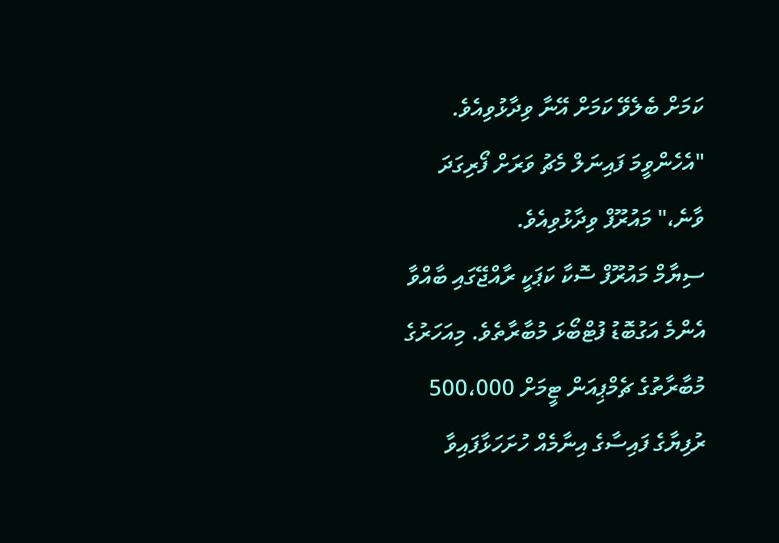ކަމަށް ބެލެވޭ ކަމަށް އޭނާ ވިދާޅުވިއެވެ.
"އެހެންވީމަ ފައިނަލް މެޗު ވަރަށް ފޯރިގަދަ ވާނެ،" މައުރޫފް ވިދާޅުވިއެވެ.
ސިޔާމް މައުރޫފް ސޮކާ ކަޕަކީ ރާއްޖޭގައި ބާއްވާ އެންމެ އަގުބޮޑު ފުޓްބޯޅަ މުބާރާތެވެ. މިއަހަރުގެ މުބާރާތުގެ ޗެމްޕިއަން ޓީމަށް 500،000 ރުފިޔާގެ ފައިސާގެ އިނާމެއް ހުށަހަޅާފައިވާ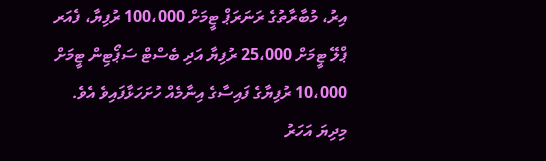އިރު، މުބާރާތުގެ ރަނަރަޕް ޓީމަށް 100،000 ރުފިޔާ، ފެއަރ ޕްލޭ ޓީމަށް 25،000 ރުފިޔާ އަދި ބެސްޓް ސަޕޯޓިން ޓީމަށް 10،000 ރުފިޔާގެ ފައިސާގެ އިނާމެއް ހުށަހަޅާފައިވެ އެވެ.
މިދިޔަ އަހަރު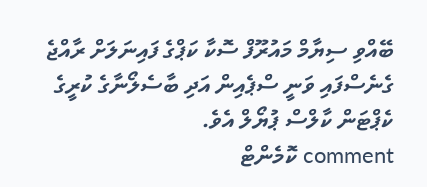ބޭއްވި ސިޔާމް މައުރޫފް ސޮކާ ކަޕްގެ ފައިނަލަށް ރާއްޖެ ގެނެސްފައި ވަނީ ސްޕެއިން އަދި ބާސެލޯނާގެ ކުރީގެ ކެޕްޓަން ކާލްސް ޕުޔޯލް އެވެ.
comment ކޮމެންޓް